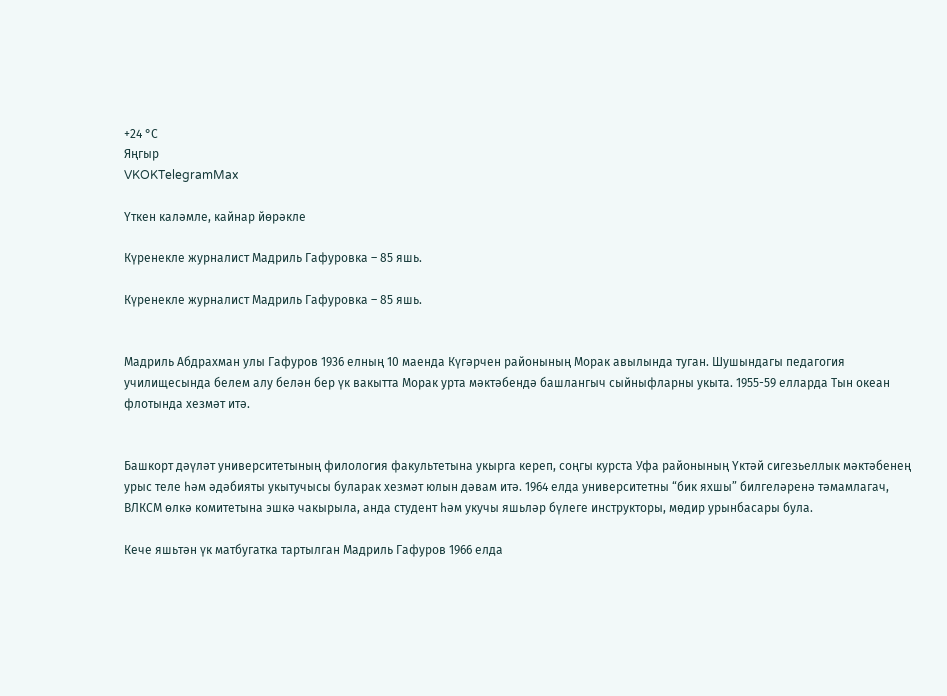+24 °С
Яңгыр
VKOKTelegramMax

Үткен каләмле, кайнар йөрәкле

Күренекле журналист Мадриль Гафуровка – 85 яшь.

Күренекле журналист Мадриль Гафуровка – 85 яшь.


Мадриль Абдрахман улы Гафуров 1936 елның 10 маенда Күгәрчен районының Морак авылында туган. Шушындагы педагогия училищесында белем алу белән бер үк вакытта Морак урта мәктәбендә башлангыч сыйныфларны укыта. 1955-59 елларда Тын океан флотында хезмәт итә.


Башкорт дәүләт университетының филология факультетына укырга кереп, соңгы курста Уфа районының Үктәй сигезьеллык мәктәбенең урыс теле һәм әдәбияты укытучысы буларак хезмәт юлын дәвам итә. 1964 елда университетны “бик яхшы” билгеләренә тәмамлагач, ВЛКСМ өлкә комитетына эшкә чакырыла, анда студент һәм укучы яшьләр бүлеге инструкторы, мөдир урынбасары була.

Кече яшьтән үк матбугатка тартылган Мадриль Гафуров 1966 елда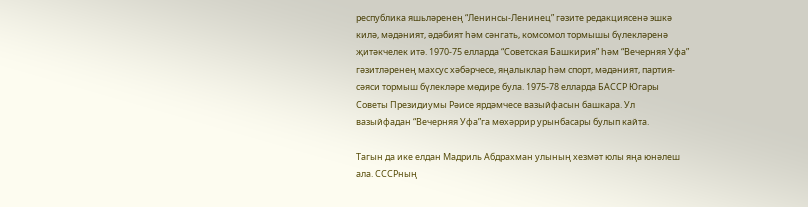республика яшьләренең “Ленинсы-Ленинец” гәзите редакциясенә эшкә килә, мәдәният, әдәбият һәм сәнгать, комсомол тормышы бүлекләренә җитәкчелек итә. 1970-75 елларда “Советская Башкирия” һәм “Вечерняя Уфа” гәзитләренең махсус хәбәрчесе, яңалыклар һәм спорт, мәдәният, партия-сәяси тормыш бүлекләре мөдире була. 1975-78 елларда БАССР Югары Советы Президиумы Рәисе ярдәмчесе вазыйфасын башкара. Ул вазыйфадан “Вечерняя Уфа”га мөхәррир урынбасары булып кайта.

Тагын да ике елдан Мадриль Абдрахман улының хезмәт юлы яңа юнәлеш ала. СССРның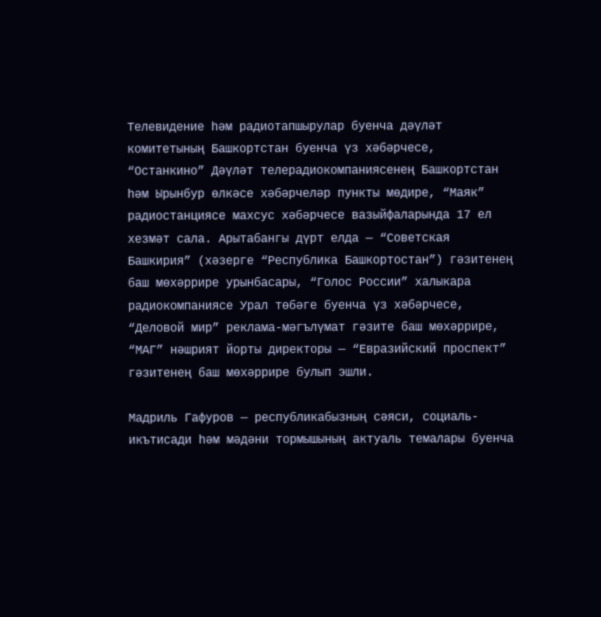Телевидение һәм радиотапшырулар буенча дәүләт комитетының Башкортстан буенча үз хәбәрчесе, “Останкино” Дәүләт телерадиокомпаниясенең Башкортстан һәм Ырынбур өлкәсе хәбәрчеләр пункты мөдире, “Маяк” радиостанциясе махсус хәбәрчесе вазыйфаларында 17 ел хезмәт сала. Арытабангы дүрт елда — “Советская Башкирия” (хәзерге “Республика Башкортостан”) гәзитенең баш мөхәррире урынбасары, “Голос России” халыкара радиокомпаниясе Урал төбәге буенча үз хәбәрчесе, “Деловой мир” реклама-мәгълүмат гәзите баш мөхәррире, “МАГ” нәшрият йорты директоры — “Евразийский проспект” гәзитенең баш мөхәррире булып эшли.

Мадриль Гафуров — республикабызның сәяси, социаль-икътисади һәм мәдәни тормышының актуаль темалары буенча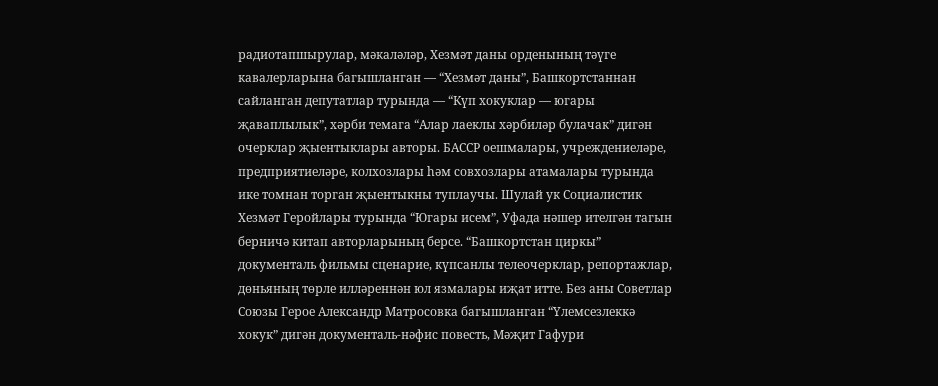радиотапшырулар, мәкаләләр, Хезмәт даны орденының тәүге кавалерларына багышланган — “Хезмәт даны”, Башкортстаннан сайланган депутатлар турында — “Күп хокуклар — югары җаваплылык”, хәрби темага “Алар лаеклы хәрбиләр булачак” дигән очерклар җыентыклары авторы. БАССР оешмалары, учреждениеләре, предприятиеләре, колхозлары һәм совхозлары атамалары турында ике томнан торган җыентыкны туплаучы. Шулай ук Социалистик Хезмәт Геройлары турында “Югары исем”, Уфада нәшер ителгән тагын берничә китап авторларының берсе. “Башкортстан циркы” документаль фильмы сценарие, күпсанлы телеочерклар, репортажлар, дөньяның төрле илләреннән юл язмалары иҗат итте. Без аны Советлар Союзы Герое Александр Матросовка багышланган “Үлемсезлеккә хокук” дигән документаль-нәфис повесть, Мәҗит Гафури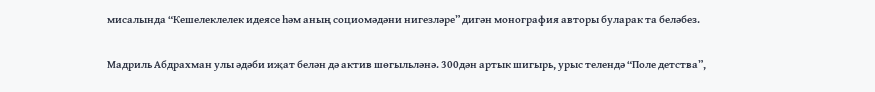мисалында “Кешелеклелек идеясе һәм аның социомәдәни нигезләре” дигән монография авторы буларак та беләбез.

Мадриль Абдрахман улы әдәби иҗат белән дә актив шөгыльләнә. 300дән артык шигырь, урыс телендә “Поле детства”,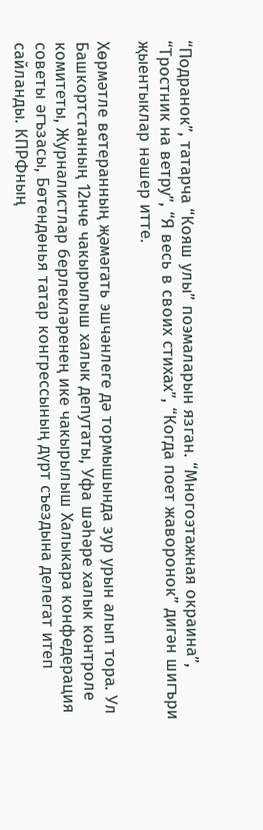“Подранок”, татарча “Кояш улы” поэмаларын язган. “Многоэтажная окраина”, “Тростник на ветру”, “Я весь в своих стихах”, “Когда поет жаворонок” дигән шигъри җыентыклар нәшер итте.

Хөрмәтле ветеранның җәмәгать эшчәнлеге дә тормышында зур урын алып тора. Ул Башкортстанның 12нче чакырылыш халык депутаты, Уфа шәһәре халык контроле комитеты, Журналистлар берлекләренең ике чакырылыш Халыкара конфедерация советы әгъзасы, Бөтендөнья татар конгрессының дүрт съездына делегат итеп сайланды. КПРФның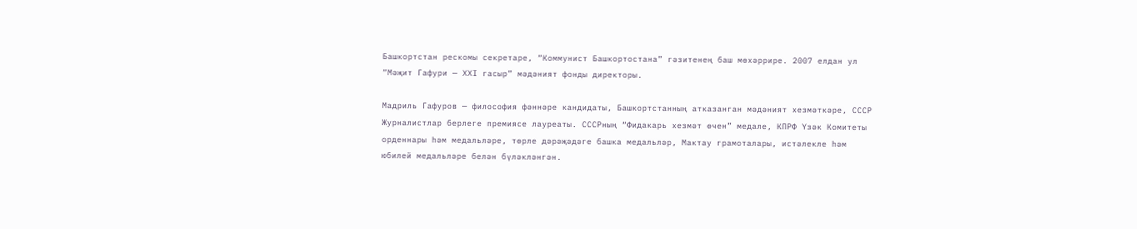Башкортстан рескомы секретаре, “Коммунист Башкортостана” гәзитенең баш мөхәррире. 2007 елдан ул “Мәҗит Гафури — ХХI гасыр” мәдәният фонды директоры.

Мадриль Гафуров — философия фәннәре кандидаты, Башкортстанның атказанган мәдәният хезмәткәре, СССР Журналистлар берлеге премиясе лауреаты. СССРның “Фидакарь хезмәт өчен” медале, КПРФ Үзәк Комитеты орденнары һәм медальләре, төрле дәрәҗәдәге башка медальләр, Мактау грамоталары, истәлекле һәм юбилей медальләре белән бүләкләнгән.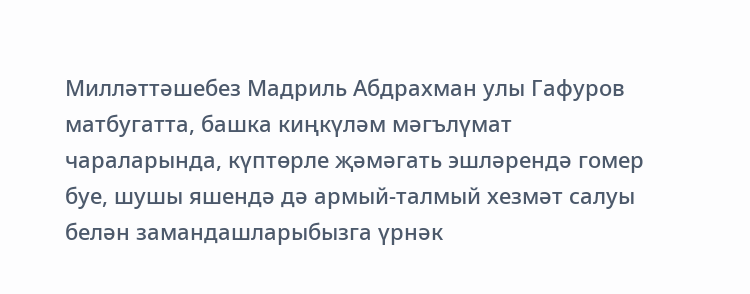Милләттәшебез Мадриль Абдрахман улы Гафуров матбугатта, башка киңкүләм мәгълүмат чараларында, күптөрле җәмәгать эшләрендә гомер буе, шушы яшендә дә армый-талмый хезмәт салуы белән замандашларыбызга үрнәк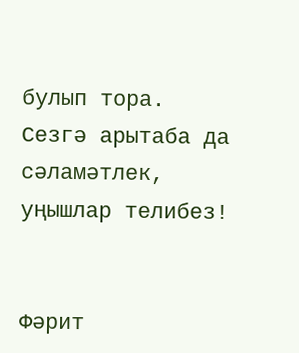булып тора. Сезгә арытаба да сәламәтлек, уңышлар телибез!


Фәрит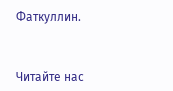Фаткуллин.



Читайте нас